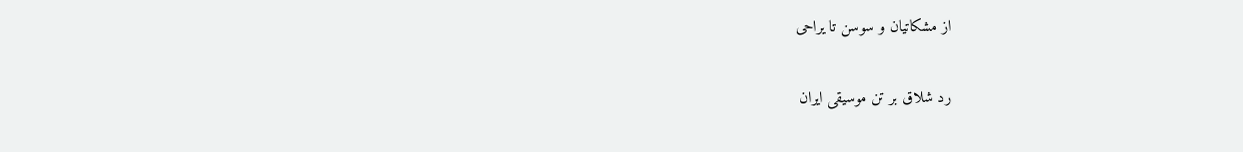از مشکاتیان و سوسن تا یراحی

رد شلاق بر تن موسیقی ایران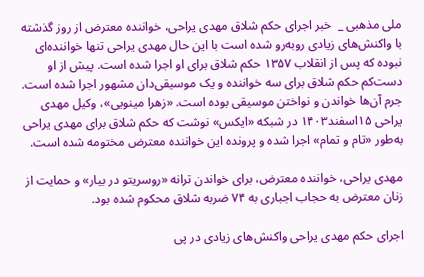ملی مذهبی _  خبر اجرای حکم شلاق مهدی یراحی، خواننده معترض از روز گذشته با واکنش‌های زیادی روبه‌رو شده است با این حال مهدی یراحی تنها خواننده‌ای نبوده که پس از انقلاب ۱۳۵۷ حکم شلاق برای او اجرا شده است. پیش از او دست‌کم حکم شلاق برای سه خواننده و یک موسیقی‌دان مشهور اجرا شده است. جرم آن‌ها خواندن و نواختن موسیقی بوده است. «زهرا مینویی»، وکیل مهدی یراحی ۱۵اسفند۱۴۰۳ در شبکه «ایکس» نوشت که حکم شلاق برای مهدی یراحی به‌طور «تام و تمام» اجرا شده و پرونده این خواننده معترض مختومه شده است.

مهدی یراحی، خواننده معترض، برای خواندن ترانه «روسریتو در بیار» و حمایت از زنان معترض به حجاب اجباری به ۷۴ ضربه شلاق محکوم شده بود.

اجرای حکم مهدی یراحی واکنش‌های زیادی در پی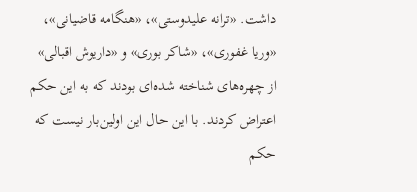داشت. «ترانه علیدوستی»، «هنگامه قاضیانی»، «وریا غفوری»، «شاکر بوری» و «داریوش اقبالی» از چهره‌های شناخته شده‌ای بودند که به این حکم اعتراض کردند. با این حال این اولین‌بار نیست که حکم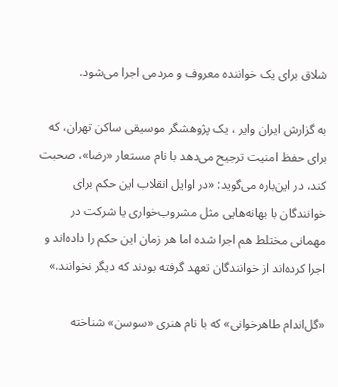شلاق برای یک خواننده معروف و مردمی اجرا می‌شود.

به گزارش ایران وایر ، یک پژوهشگر موسیقی ساکن تهران، که برای حفظ امنیت ترجیح می‌دهد با نام مستعار «رضا»، صحبت کند، در این‌باره می‌گوید: «در اوایل انقلاب این حکم برای خوانندگان با بهانه‌هایی مثل مشروب‌خواری یا شرکت در مهمانی مختلط هم اجرا شده اما هر زمان این حکم را داده‌اند و اجرا کرده‌اند از خوانندگان تعهد گرفته بودند که دیگر نخوانند.»

«گل‌اندام طاهرخوانی» که با نام هنری «سوسن» شناخته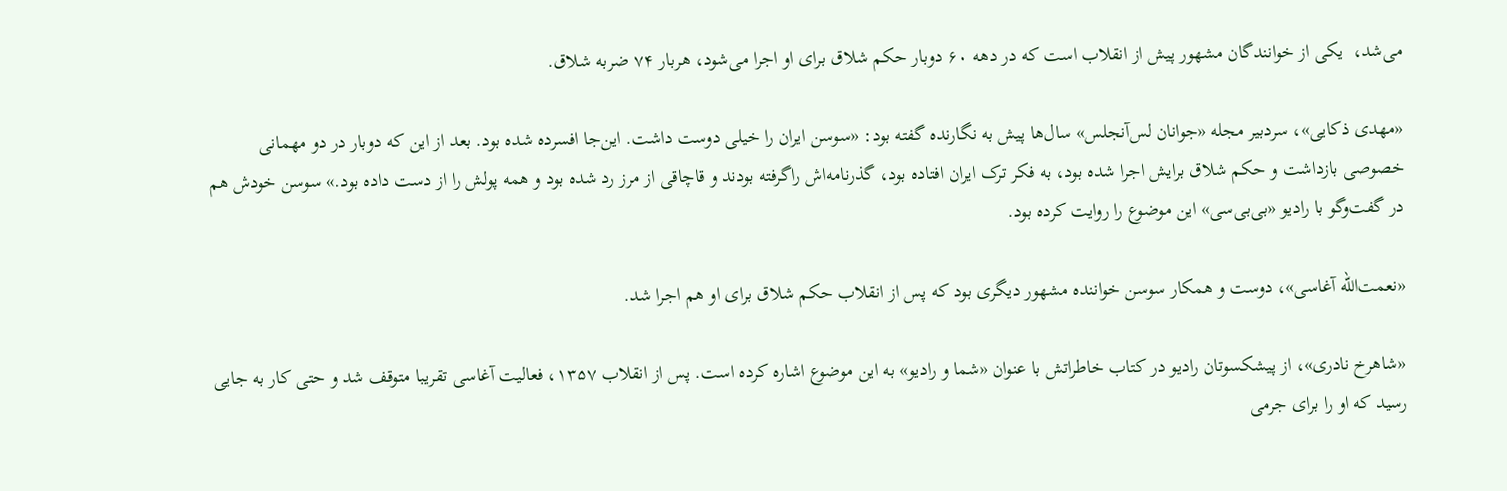می‌شد،  یکی از خوانندگان مشهور پیش از انقلاب است که در دهه ۶۰ دوبار حکم شلاق برای او اجرا می‌شود، هربار ۷۴ ضربه شلاق.

«مهدی ذکایی»، سردبیر مجله «جوانان لس‌آنجلس» سال‌ها پیش به نگارنده گفته بود: «سوسن ایران را خیلی دوست داشت. این‌جا افسرده شده بود. بعد از این که دوبار در دو مهمانی خصوصی بازداشت و حکم شلاق برایش اجرا شده بود، به فکر ترک ایران افتاده بود، گذرنامه‌اش راگرفته بودند و قاچاقی از مرز رد شده بود و همه پولش را از دست داده بود.» سوسن خودش هم در گفت‌وگو با رادیو «بی‌بی‌سی» این موضوع را روایت کرده بود.

«نعمت‌الله آغاسی»، دوست و همکار سوسن خواننده مشهور دیگری بود که پس از انقلاب حکم شلاق برای او هم اجرا شد.

«شاهرخ نادری»، از پیشکسوتان رادیو در کتاب خاطراتش با عنوان «شما و رادیو» به این موضوع اشاره کرده است. پس از انقلاب ۱۳۵۷، فعالیت آغاسی تقریبا متوقف شد و حتی کار به جایی رسید که او را برای جرمی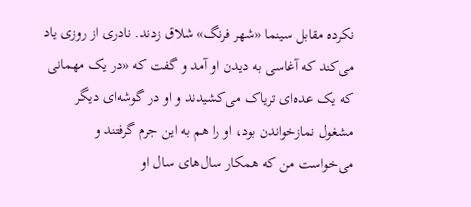نکرده مقابل سینما «شهر فرنگ» شلاق زدند. نادری از روزی یاد می‌کند که آغاسی به دیدن او آمد و گفت که «در یک مهمانی که یک عده‌ای تریاک می‌کشیدند و او در گوشه‌ای دیگر مشغول نمازخواندن بود، او را هم به این جرم گرفتند و می‌خواست من که همکار سال‌های سال او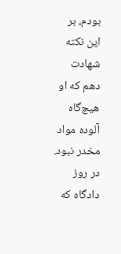بودم، بر این نکته شهادت دهم که او هیچ‌گاه آلوده مواد مخدر نبود. در روز دادگاه که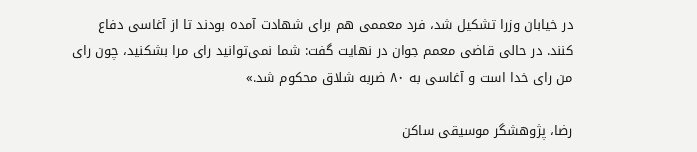در خیابان وزرا تشکیل شد، فرد معممی هم برای شهادت آمده بودند تا از آغاسی دفاع کنند. در حالی قاضی معمم جوان در نهایت گفت: شما نمی‌توانید رای مرا بشکنید، چون رای من رای خدا است و آغاسی به ۸۰ ضربه شلاق محکوم شد.»

رضا، پژوهشگر موسیقی ساکن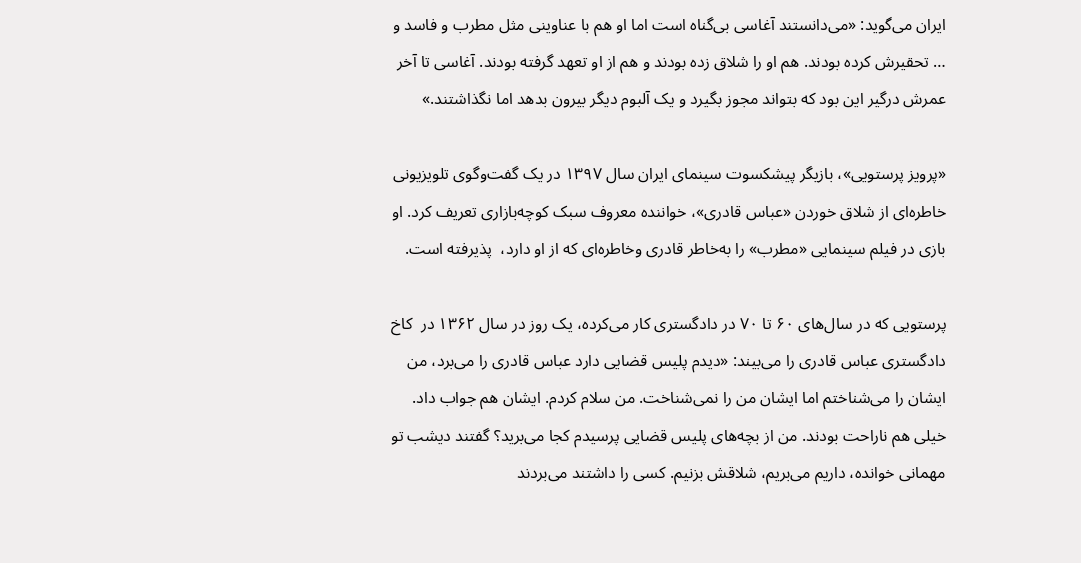ایران می‌گوید: «می‌دانستند آغاسی بی‌گناه است اما او هم با عناوینی مثل مطرب و فاسد و … تحقیرش کرده بودند. هم او را شلاق زده بودند و هم از او تعهد گرفته بودند. آغاسی تا آخر عمرش درگیر این بود که بتواند مجوز بگیرد و یک آلبوم دیگر بیرون بدهد اما نگذاشتند.»

«پرویز پرستویی»، بازیگر پیشکسوت سینمای ایران سال ۱۳۹۷ در یک گفت‌وگوی تلویزیونی خاطره‌ای از شلاق خوردن «عباس قادری»، خواننده معروف سبک کوچه‌بازاری تعریف کرد. او بازی در فیلم سینمایی «مطرب» را به‌خاطر قادری وخاطره‌ای که از او دارد،  پذیرفته است.

پرستویی که در سال‌های ۶۰ تا ۷۰ در دادگستری کار می‌کرده، یک روز در سال ۱۳۶۲ در  کاخ دادگستری عباس قادری را می‌بیند: «دیدم پلیس قضایی دارد عباس قادری را می‌برد، من ایشان را می‌شناختم اما ایشان من را نمی‌شناخت. من سلام کردم. ایشان هم جواب داد. خیلی هم ناراحت بودند. من از بچه‌های پلیس قضایی پرسیدم کجا می‌برید؟ گفتند دیشب تو مهمانی خوانده، داریم می‌بریم، شلاقش بزنیم. کسی را داشتند می‌بردند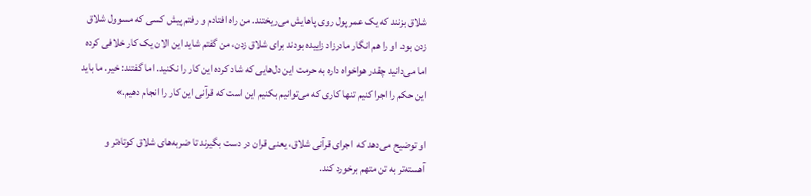شلاق بزنند که یک عمر پول روی پاهایش می‌ریختند. من راه افتادم و رفتم پیش کسی که مسوول شلاق زدن بود. او را هم انگار مادرزاد زاییده بودند برای شلاق زدن، من گفتم شاید این الان یک کار خلافی کرده اما می‌دانید چقدر هواخواه داره به حرمت این دل‌هایی که شاد کرده این کار را نکنید. اما گفتند: خیر. ما باید این حکم را اجرا کنیم تنها کاری که می‌توانیم بکنیم این است که قرآنی این کار را انجام دهیم.»

او توضیح می‌دهد که  اجرای قرآنی شلاق، یعنی قران در دست بگیرند تا ضربه‌های شلاق کوتاه‌تر و آهسته‌تر به تن متهم برخورد کند.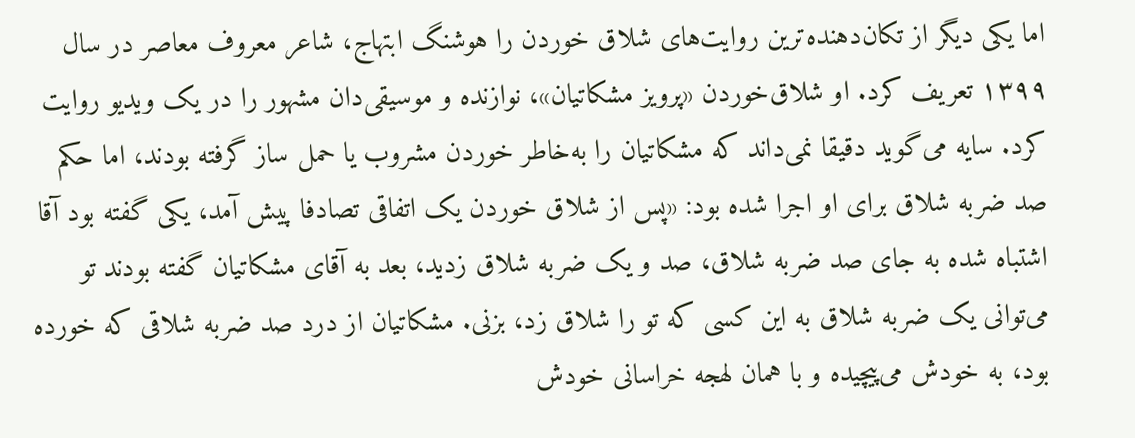اما یکی دیگر از تکان‌دهنده‌ترین روایت‌های شلاق خوردن را هوشنگ ابتهاج، شاعر معروف معاصر در سال ۱۳۹۹ تعریف کرد. او شلاق‌خوردن «پرویز مشکاتیان»، نوازنده و موسیقی‌دان مشهور را در یک ویدیو روایت کرد. سایه می‌گوید دقیقا نمی‌داند که مشکاتیان را به‌خاطر خوردن مشروب یا حمل ساز گرفته بودند، اما حکم صد ضربه شلاق برای او اجرا شده بود: «پس از شلاق خوردن یک اتفاقی تصادفا پیش آمد، یکی گفته بود آقا اشتباه شده به جای صد ضربه شلاق، صد و یک ضربه شلاق زدید، بعد به آقای مشکاتیان گفته بودند تو می‌توانی یک ضربه شلاق به این کسی که تو را شلاق زد، بزنی. مشکاتیان از درد صد ضربه شلاقی که خورده بود، به خودش می‌پیچیده و با همان لهجه خراسانی خودش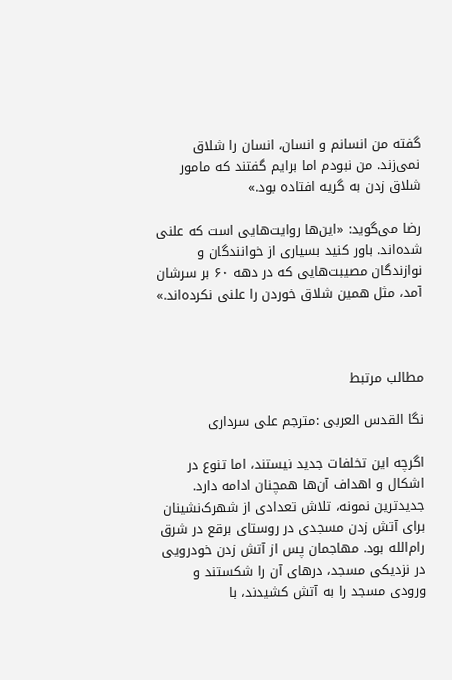گفته من انسانم و انسان، انسان را شلاق نمی‌زند. من نبودم اما برایم گفتند که مامور شلاق زدن به گریه افتاده بود.»

رضا می‌گوید: «این‌ها روایت‌هایی است که علنی شده‌اند. باور کنید بسیاری از خوانندگان و نوازندگان مصیبت‌هایی که در دهه ۶۰ بر سرشان آمد، مثل همین شلاق خوردن را علنی نکرده‌‌اند.»



مطالب مرتبط

نگا القدس العربی :مترجم علی سرداری

اگرچه این تخلفات جدید نیستند، اما تنوع در اشکال و اهداف آن‌ها همچنان ادامه دارد. جدیدترین نمونه، تلاش تعدادی از شهرک‌نشینان برای آتش زدن مسجدی در روستای برقع در شرق رام‌الله بود. مهاجمان پس از آتش زدن خودرویی در نزدیکی مسجد، درهای آن را شکستند و ورودی مسجد را به آتش کشیدند، با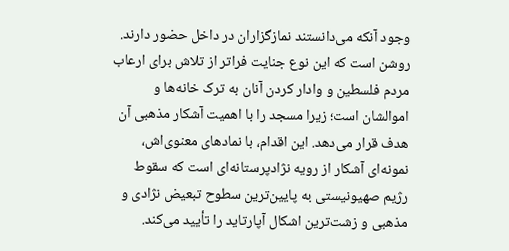وجود آنکه می‌دانستند نمازگزاران در داخل حضور دارند. روشن است که این نوع جنایت فراتر از تلاش برای ارعاب مردم فلسطین و وادار کردن آنان به ترک خانه‌ها و اموالشان است؛ زیرا مسجد را با اهمیت آشکار مذهبی آن هدف قرار می‌دهد. این اقدام، با نمادهای معنوی‌اش، نمونه‌ای آشکار از رویه نژادپرستانه‌ای است که سقوط رژیم صهیونیستی به پایین‌ترین سطوح تبعیض نژادی و مذهبی و زشت‌ترین اشکال آپارتاید را تأیید می‌کند.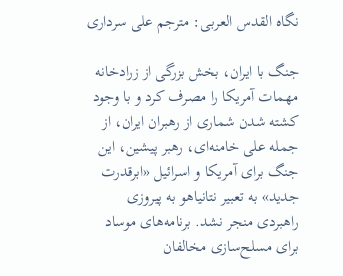نگاه القدس العربی: مترجم علی سرداری

جنگ با ایران، بخش بزرگی از زرادخانه مهمات آمریکا را مصرف کرد و با وجود کشته شدن شماری از رهبران ایران، از جمله علی خامنه‌ای، رهبر پیشین، این جنگ برای آمریکا و اسرائیل «ابرقدرت جدید» به تعبیر نتانیاهو به پیروزی راهبردی منجر نشد. برنامه‌های موساد برای مسلح‌سازی مخالفان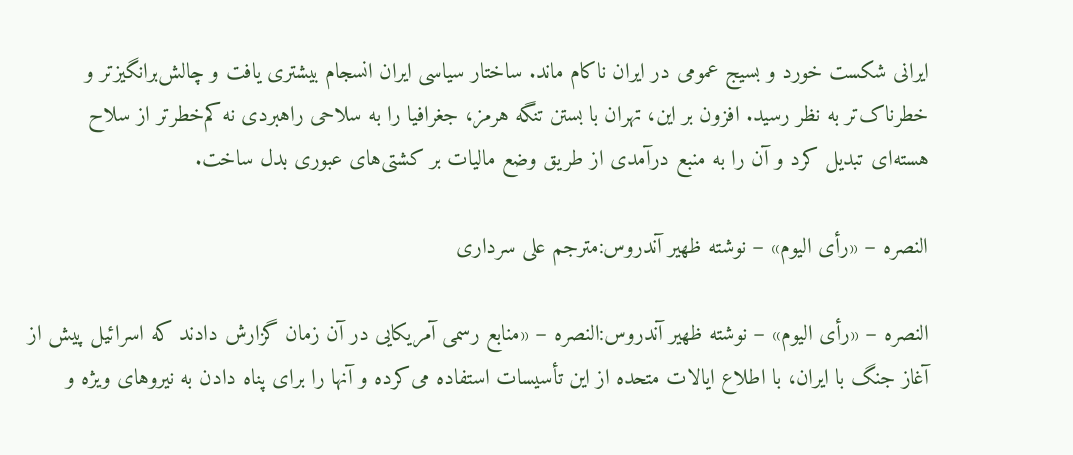ایرانی شکست خورد و بسیج عمومی در ایران ناکام ماند. ساختار سیاسی ایران انسجام بیشتری یافت و چالش‌برانگیزتر و خطرناک‌تر به نظر رسید. افزون بر این، تهران با بستن تنگه هرمز، جغرافیا را به سلاحی راهبردی نه کم‌خطرتر از سلاح هسته‌ای تبدیل کرد و آن را به منبع درآمدی از طریق وضع مالیات بر کشتی‌های عبوری بدل ساخت.

النصره – «رأی الیوم» – نوشته ظهیر آندروس:مترجم علی سرداری

النصره – «رأی الیوم» – نوشته ظهیر آندروس:النصره – «منابع رسمی آمریکایی در آن زمان گزارش دادند که اسرائیل پیش از آغاز جنگ با ایران، با اطلاع ایالات متحده از این تأسیسات استفاده می‌کرده و آنها را برای پناه دادن به نیروهای ویژه و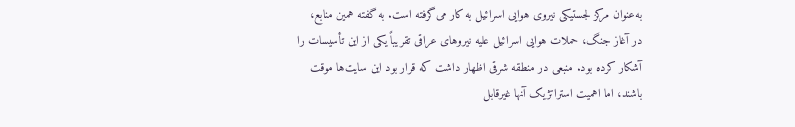به‌عنوان مرکز لجستیکی نیروی هوایی اسرائیل به کار می‌گرفته است. به گفته همین منابع، در آغاز جنگ، حملات هوایی اسرائیل علیه نیروهای عراقی تقریباً یکی از این تأسیسات را آشکار کرده بود. منبعی در منطقه شرقی اظهار داشت که قرار بود این سایت‌ها موقت باشند، اما اهمیت استراتژیک آنها غیرقابل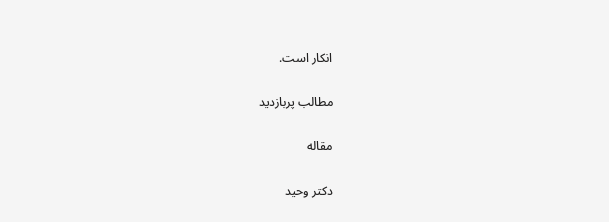انکار است.

مطالب پربازدید

مقاله

دکتر وحید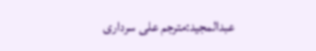عبدالمجید:مترجم علی سرداری